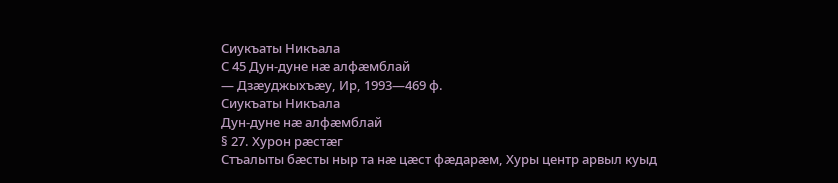Сиукъаты Никъала
С 45 Дун-дуне нæ алфæмблай
— Дзæуджыхъæу, Ир, 1993—469 ф.
Сиукъаты Никъала
Дун-дуне нæ алфæмблай
§ 27. Хурон рæстæг
Стъалыты бæсты ныр та нæ цæст фæдарæм, Хуры центр арвыл куыд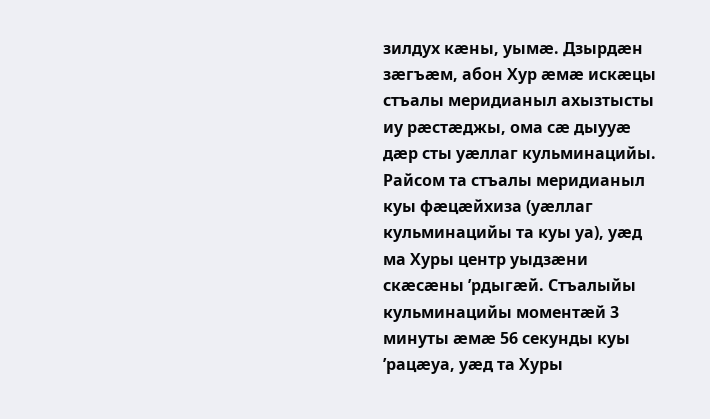зилдух кæны, уымæ. Дзырдæн зæгъæм, абон Хур æмæ искæцы стъалы меридианыл ахызтысты иу рæстæджы, ома сæ дыууæ дæр сты уæллаг кульминацийы. Райсом та стъалы меридианыл куы фæцæйхиза (уæллаг кульминацийы та куы уа), уæд ма Хуры центр уыдзæни скæсæны ’рдыгæй. Стъалыйы кульминацийы моментæй 3 минуты æмæ 56 секунды куы ’рацæуа, уæд та Хуры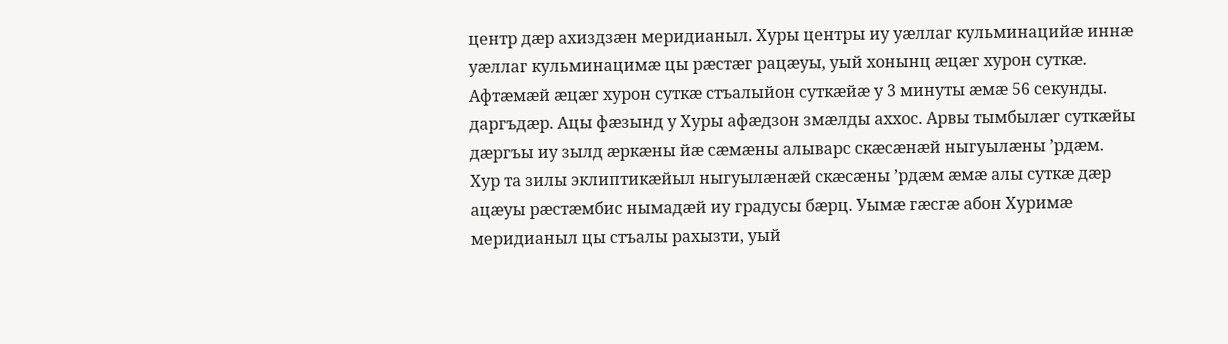центр дæр ахиздзæн меридианыл. Хуры центры иу уæллаг кульминацийæ иннæ уæллаг кульминацимæ цы рæстæг рацæуы, уый хонынц æцæг хурон суткæ. Афтæмæй æцæг хурон суткæ стъалыйон суткæйæ у 3 минуты æмæ 56 секунды. даргъдæр. Ацы фæзынд у Хуры афæдзон змæлды аххос. Арвы тымбылæг суткæйы дæргъы иу зылд æркæны йæ сæмæны алыварс скæсæнæй ныгуылæны ’рдæм.
Хур та зилы эклиптикæйыл ныгуылæнæй скæсæны ’рдæм æмæ алы суткæ дæр ацæуы рæстæмбис нымадæй иу градусы бæрц. Уымæ гæсгæ абон Хуримæ меридианыл цы стъалы рахызти, уый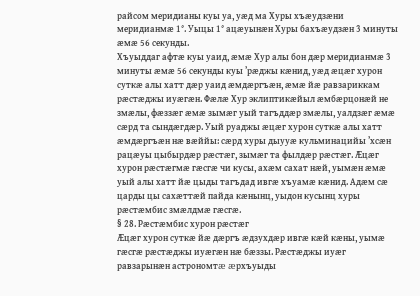райсом меридианы куы уа, уæд ма Хуры хъæудзæни меридианмæ 1°. Уыцы 1° ацæуынæн Хуры бахъæудзæн 3 минуты æмæ 56 секунды.
Хъуыддаг афтæ куы уаид, æмæ Хур алы бон дæр меридианмæ 3 минуты æмæ 56 секунды куы ’рæджы кæнид, уæд æцæг хурон суткæ алы хатт дæр уаид æмдæргъæн, æмæ йæ равзариккам рæстæджы иуæгæн. Фæлæ Хур эклиптикæйыл æмбæрцонæй не змæлы, фæззæг æмæ зымæг уый тагъддæр змæлы, уалдзæг æмæ сæрд та сындæгдæр. Уый руаджы æцæг хурон суткæ алы хатт æмдæргъæн нæ вæййы: сæрд хуры дыууæ кульминацийы ’хсæн рацæуы цыбырдæр рæстæг, зымæг та фылдæр рæстæг. Æцæг хурон рæстæгмæ гæсгæ чи кусы, ахæм сахат нæй, уымæн æмæ уый алы хатт йæ цыды тагъдад ивгæ хъуамæ кæнид. Адæм сæ царды цы сахæттæй пайда кæнынц, уыдон кусынц хуры рæстæмбис змæлдмæ гæсгæ.
§ 28. Рæстæмбис хурон рæстæг
Æцæг хурон суткæ йæ дæргъ æдзухдæр ивгæ кæй кæны, уымæ гæсгæ рæстæджы иуæгæн нæ бæззы. Рæстæджы иуæг равзарынæн астрономтæ æрхъуыды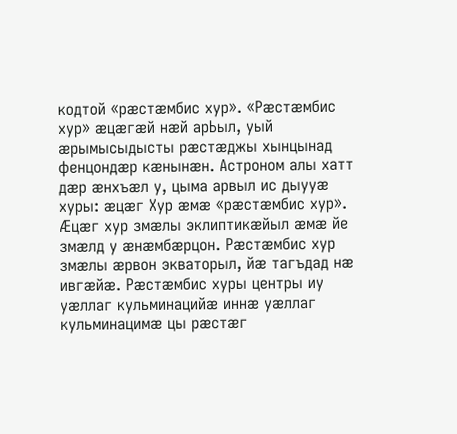кодтой «рæстæмбис хур». «Рæстæмбис хур» æцæгæй нæй арЬыл, уый æрымысыдысты рæстæджы хынцынад фенцондæр кæнынæн. Астроном алы хатт дæр æнхъæл у, цыма арвыл ис дыууæ хуры: æцæг Хур æмæ «рæстæмбис хур». Æцæг хур змæлы эклиптикæйыл æмæ йе змæлд у æнæмбæрцон. Рæстæмбис хур змæлы æрвон экваторыл, йæ тагъдад нæ ивгæйæ. Рæстæмбис хуры центры иу уæллаг кульминацийæ иннæ уæллаг кульминацимæ цы рæстæг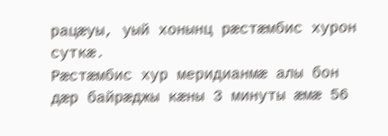рацæуы, уый хонынц рæстæмбис хурон суткæ.
Рæстæмбис хур меридианмæ алы бон дæр байрæджы кæны 3 минуты æмæ 56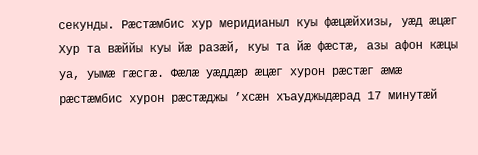секунды. Рæстæмбис хур меридианыл куы фæцæйхизы, уæд æцæг Хур та вæййы куы йæ разæй, куы та йæ фæстæ, азы афон кæцы уа, уымæ гæсгæ. Фæлæ уæддæр æцæг хурон рæстæг æмæ рæстæмбис хурон рæстæджы ’хсæн хъауджыдæрад 17 минутæй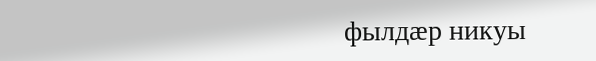фылдæр никуы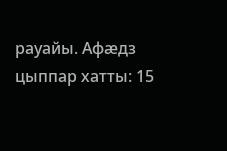рауайы. Афæдз цыппар хатты: 15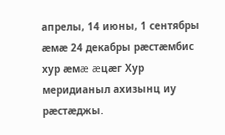апрелы, 14 июны, 1 сентябры æмæ 24 декабры рæстæмбис хур æмæ æцæг Хур меридианыл ахизынц иу рæстæджы.